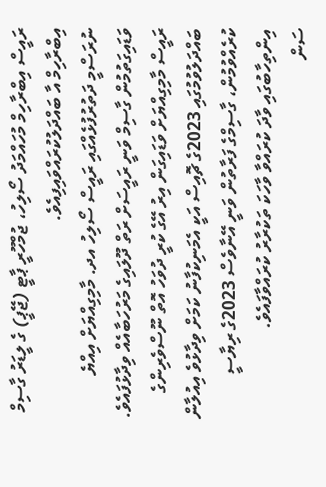ރައީސް އިބްރާހިމް މުހައްމަދު ސޯލިހު، ޖުމްހޫރީ ޕާޓީ (ޖޭޕީ) ގެ ލީޑަރު ގާސިމް އިބްރާހިމް އާ ބައްދަލުކުރައްވައިފިއެވެ.
ނުރަސްމީ ދަތުރުފުޅެއްގައި ރައީސް ސޯލިހު އދ. މާމިގިއްޔަށް އިއްޔެ ވަޑައިގަތުމުން ގާސިމް ވަނީ ރައީސަށް ރަތް ދޫލައިގެ މަރުހަބާއެއް ވިދާޅުފައެވެ. ރައީސް މާމިގިއްޔަށް ވަޑައިގަން އިރު އޭގެ ކުރީ ދުވަހު އޮތް ނޫސްވެރިންގެ ބައްދަލުވުމުގައި 2023ގެ ޗޮއިސް އަކީ އެމަނިކުފާނު ކަމަށް ވިދާޅުވެ އިއުލާން ކުރެއްވުމުން، ގާސިމްގެ ފަރާތުން ވަނީ އޭނާވެސް 2023ގެ ރިޔާސީ އިންތިހާބުގައި ވާދަ ކުރައްވާ ވާހަކަ ތަކުރާރު ކުރައްވާފައެވެ.
ސަން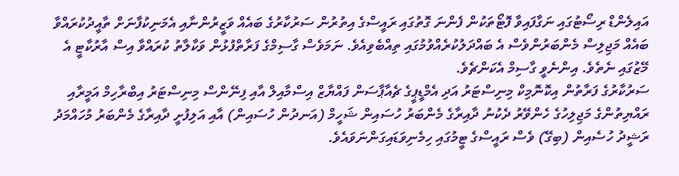އައިލެންޑް ރިސޯޓުގައި ނަގާފައިވާ ފޮޓޯތަކުން ފެންނަ ގޮތުގައި ރައީސްގެ އިތުރުން ސަރުކާރުގެ ބައެއް ވަޒީރުންނާއި އެމަނިކުފާނަށް ތާއީދުކުރައްވާ ބައެއް މަޖިލިސް މެންބަރުންވެސް އެ ބައްދަލުކުރެއްވުމުގައި ތިއްބެވިއެވެ. ނަމަވެސް ގާސިމްގެ ފަރާތްފުޅުން ވަކާލާތު ކުރައްވާ އިސް އާރުކާޓީ އެ މޭޒުގައި ނެތެވެ. އިންނެވީ ގާސިމް އެކަންޗެވެ.
ސަރުކާރުގެ ފަރާތުން އިކޮނޮމިކް މިނިސްޓަރު އަދި އެމްޑީޕީގެ ޗެއާޕާސަން ފައްޔާޒް އިސްމާއިލް އާއި ފިނޭންސް މިނިސްޓަރު އިބްރާހިމް އަމީރާއި ރައްޔިތުންގެ މަޖިލިހުގެ ހެންވޭރު ދެކުނު ދާއިރާގެ މެންބަރު ހުސައިން ޝަހީމް (އަނދުން ހުސައިން) އާއި އަލިފުށީ ދާއިރާގެ މެންބަރު މުހައްމަދު ރަޝީދު ހުސެއިން (ބިގޭ) ވެސް ރައީސްގެ ޓީމުގައި ހިމެނިވަޑައިގަންނަވައެވެ.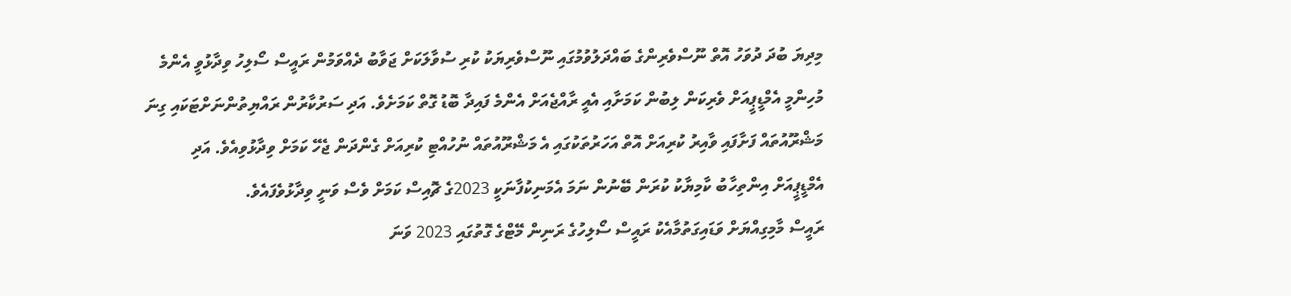މިދިޔަ ބުދަ ދުވަހު އޮތް ނޫސްވެރިންގެ ބައްދަލުވުމުގައި ނޫސްވެރިޔަކު ކުރި ސުވާލަކަށް ޖަވާބު ދެއްވަމުން ރައީސް ސޯލިހު ވިދާޅުވީ އެންމެ މުހިންމީ އެމްޑީޕީއަށް ވެރިކަން ލިބުން ކަމަށާއި އެއީ ރާއްޖެއަށް އެންމެ ފައިދާ ބޮޑު ގޮތް ކަމަށެވެ. އަދި ސަރުކާރުން ރައްޔިތުންނަށްޓަކައި ގިނަ މަޝްރޫއުތައް ފަށާފައި ވާއިރު ކުރިއަށް އޮތް އަހަރުތަކުގައި އެ މަޝްރޫއުތައް ނުހުއްޓި ކުރިއަށް ގެންދަން ޖެހޭ ކަމަށް ވިދާޅުވިއެވެ. އަދި އެމްޑީޕީއަށް އިންތިހާބު ކާމިޔާކު ކުރަން ބޭނުން ނަމަ އެމަނިކުފާނަކީ 2023ގެ ޗޮއިސް ކަމަށް ވެސް ވަނީ ވިދާޅުވެފައެވެ.
ރައީސް މާމިގިއްޔަށް ވަޑައިގަތުމާއެކު ރައީސް ސޯލިހުގެ ރަނިން މޭޓްގެ ގޮތުގައި 2023 ވަނަ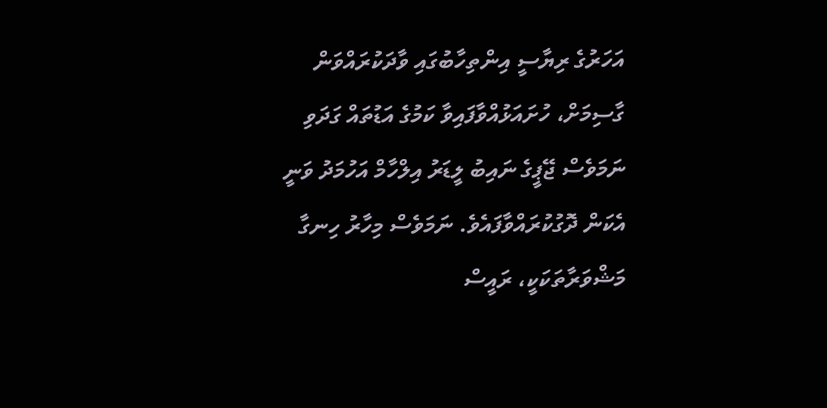އަހަރުގެ ރިޔާސީ އިންތިހާބުގައި ވާދަކުރައްވަން ގާސިމަށް، ހުށައަޅުއްވާފައިވާ ކަމުގެ އަޑުތައް ގަދަވި ނަމަވެސް ޖޭޕީގެ ނައިބު ލީޑަރު އިލްހާމް އަހުމަދު ވަނީ އެކަން ދޮގުކުރައްވާފައެވެ. ނަމަވެސް މިހާރު ހިނގާ މަޝްވަރާތަކަކީ، ރައީސް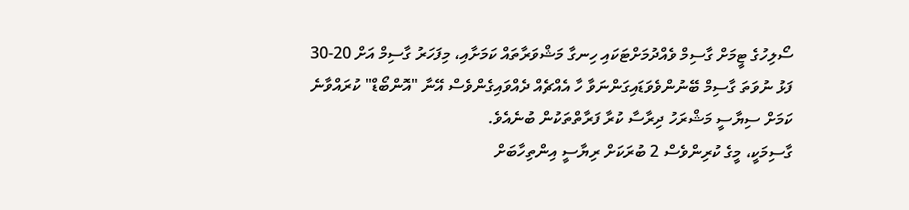ސޯލިހުގެ ޓީމަށް ގާސިމް ވެއްދުމަށްޓަކައި ހިނގާ މަޝްވަރާތައް ކަމަށާއި، މިފަހަރު ގާސިމް އަށް 20-30 ފަޅު ނުވަތަ ގާސިމް ބޭނުންވެވަޑައިގަންނަވާ ހާ އެއްޗެއް ދެއްވައިގެންވެސް އޭނާ "އޮންބޯޑް" ކުރައްވާނެ ކަމަށް ސިޔާސީ މަޝްރަހު ދިރާސާ ކުރާ ފަރާތްތަކުން ބުނެއެވެ.
ގާސިމަކީ، މީގެ ކުރިންވެސް 2 ބުރަކަށް ރިޔާސީ އިންތިހާބަށް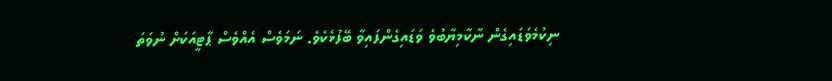ނިކުމެވަޑައިގެން ނާކާމިޔާބުވެ ވަޑައިގެންފައިވާ ބޭފުޅެކެވެ. ނަމަވެސް އެއްވެސް ޕާޓީއަކަށް ނުވަތަ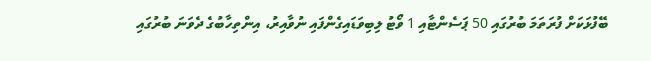ބޭފުޅަކަށް ފުރަތަމަ ބުރުގައި 50 ޕަސެންޓާއި 1 ވޯޓު ލިބިވަޑައިގެންފައި ނުވާއިރު، އިންތިހާބުގެ ދެވަނަ ބުރުގައި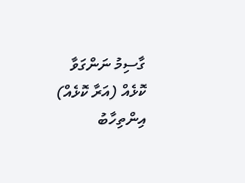ގާސިމު ނަންގަވާ ކޮޅެއް (އަރާ ކޮޅެއް) އިންތިހާބު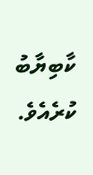ކާބިޔާބު ކުރެއެވެ.